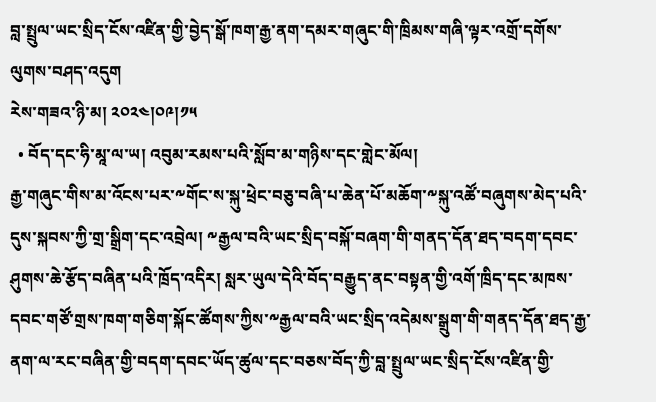བླ་སྤྲུལ་ཡང་སྲིད་ངོས་འཛིན་གྱི་བྱེད་སྒོ་ཁག་རྒྱ་ནག་དམར་གཞུང་གི་ཁྲིམས་གཞི་ལྟར་འགྲོ་དགོས་ལུགས་བཤད་འདུག
རེས་གཟའ་ཉི་མ། ༢༠༢༤།༠༩།༡༥
  • བོད་དང་ཧི་མཱ་ལ་ཡ། འབུམ་རམས་པའི་སློབ་མ་གཉིས་དང་གླེང་མོལ།
རྒྱ་གཞུང་གིས་མ་འོངས་པར་༸གོང་ས་སྐུ་ཕྲེང་བཅུ་བཞི་པ་ཆེན་པོ་མཆོག་༸སྐུ་འཚོ་བཞུགས་མེད་པའི་དུས་སྐབས་ཀྱི་གྲ་སྒྲིག་དང་འབྲེལ། ༸རྒྱལ་བའི་ཡང་སྲིད་བསྐོ་བཞག་གི་གནད་དོན་ཐད་བདག་དབང་ཤུགས་ཆེ་རྩོད་བཞིན་པའི་ཁྲོད་འདིར། སླར་ཡུལ་དེའི་བོད་བརྒྱུད་ནང་བསྟན་གྱི་འགོ་ཁྲིད་དང་མཁས་དབང་གཙོ་གྲས་ཁག་གཅིག་སྐོང་ཚོགས་ཀྱིས་༸རྒྱལ་བའི་ཡང་སྲིད་འདེམས་སྒྲུག་གི་གནད་དོན་ཐད་རྒྱ་ནག་ལ་རང་བཞིན་གྱི་བདག་དབང་ཡོད་ཚུལ་དང་བཅས་བོད་ཀྱི་བླ་སྤྲུལ་ཡང་སྲིད་ངོས་འཛིན་གྱི་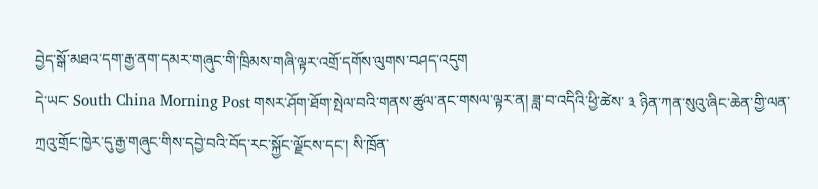བྱེད་སྒོ་མཐའ་དག་རྒྱ་ནག་དམར་གཞུང་གི་ཁྲིམས་གཞི་ལྟར་འགྲོ་དགོས་ལུགས་བཤད་འདུག
དེ་ཡང་ South China Morning Post གསར་ཤོག་ཐོག་སྤེལ་བའི་གནས་ཚུལ་ནང་གསལ་ལྟར་ན། ཟླ་བ་འདིའི་ཕྱི་ཚེས་ ༣ ཉིན་ཀན་སུའུ་ཞིང་ཆེན་གྱི་ལན་ཀྲའུ་གྲོང་ཁྱེར་དུ་རྒྱ་གཞུང་གིས་དབྱེ་བའི་བོད་རང་སྐྱོང་ལྗོངས་དང་། སི་ཁྲོན་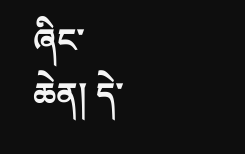ཞིང་ཆེན། དེ་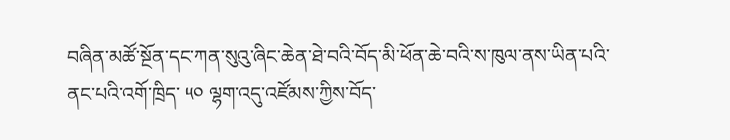བཞིན་མཚོ་སྔོན་དང་ཀན་སུའུ་ཞིང་ཆེན་ཐེ་བའི་བོད་མི་ཕོན་ཆེ་བའི་ས་ཁུལ་ནས་ཡིན་པའི་ནང་པའི་འགོ་ཁྲིད་ ༥༠ ལྷག་འདུ་འཛོམས་ཀྱིས་བོད་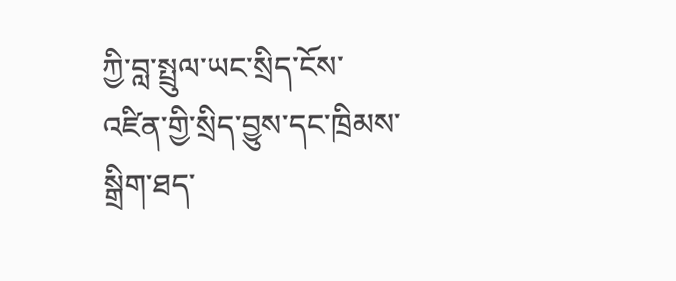ཀྱི་བླ་སྤྲུལ་ཡང་སྲིད་ངོས་འཛིན་གྱི་སྲིད་བྱུས་དང་ཁྲིམས་སྒྲིག་ཐད་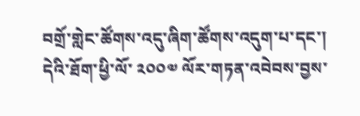བགྲོ་གླེང་ཚོགས་འདུ་ཞིག་ཚོགས་འདུག་པ་དང་། དེའི་ཐོག་ཕྱི་ལོ་ ༢༠༠༧ ལོར་གཏན་འབེབས་བྱས་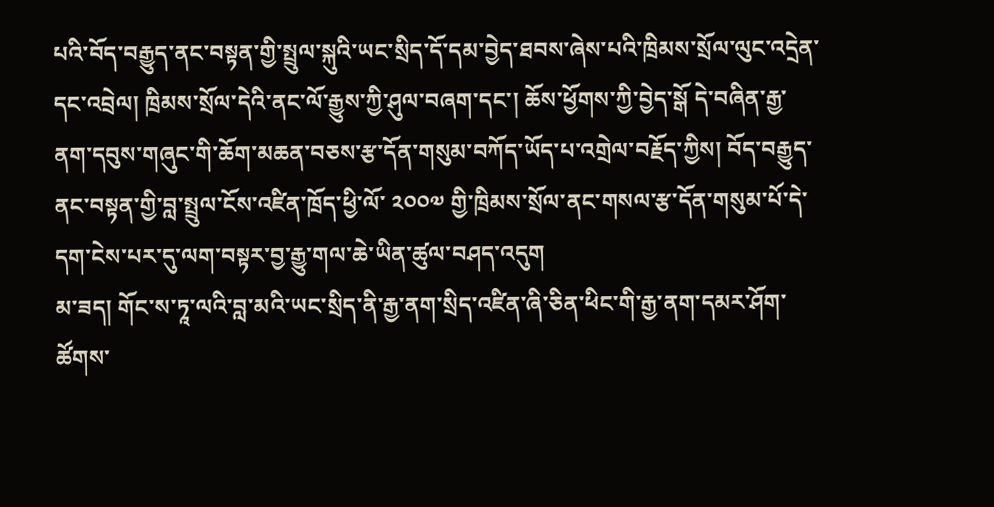པའི་བོད་བརྒྱུད་ནང་བསྟན་གྱི་སྤྲུལ་སྐུའི་ཡང་སྲིད་དོ་དམ་བྱེད་ཐབས་ཞེས་པའི་ཁྲིམས་སྲོལ་ལུང་འདྲེན་དང་འབྲེལ། ཁྲིམས་སྲོལ་དེའི་ནང་ལོ་རྒྱུས་ཀྱི་ཤུལ་བཞག་དང་། ཆོས་ཕྱོགས་ཀྱི་བྱེད་སྒོ དེ་བཞིན་རྒྱ་ནག་དབུས་གཞུང་གི་ཆོག་མཆན་བཅས་རྩ་དོན་གསུམ་བཀོད་ཡོད་པ་འགྲེལ་བརྗོད་ཀྱིས། བོད་བརྒྱུད་ནང་བསྟན་གྱི་བླ་སྤྲུལ་ངོས་འཛིན་ཁྲོད་ཕྱི་ལོ་ ༢༠༠༧ གྱི་ཁྲིམས་སྲོལ་ནང་གསལ་རྩ་དོན་གསུམ་པོ་དེ་དག་ངེས་པར་དུ་ལག་བསྟར་བྱ་རྒྱུ་གལ་ཆེ་ཡིན་ཚུལ་བཤད་འདུག
མ་ཟད། གོང་ས་ཏཱ་ལའི་བླ་མའི་ཡང་སྲིད་ནི་རྒྱ་ནག་སྲིད་འཛིན་ཞི་ཅིན་ཕིང་གི་རྒྱ་ནག་དམར་ཤོག་ཚོགས་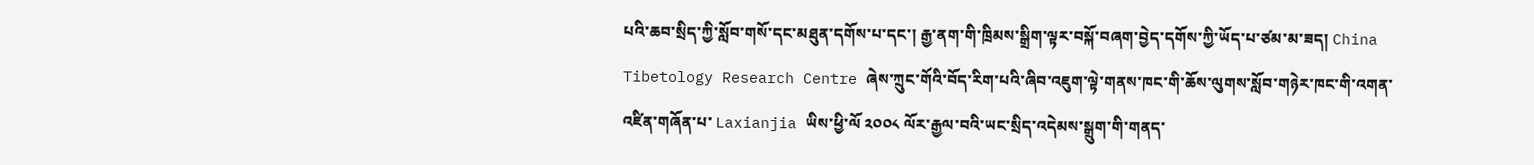པའི་ཆབ་སྲིད་ཀྱི་སློབ་གསོ་དང་མཐུན་དགོས་པ་དང་། རྒྱ་ནག་གི་ཁྲིམས་སྒྲིག་ལྟར་བསྐོ་བཞག་བྱེད་དགོས་ཀྱི་ཡོད་པ་ཙམ་མ་ཟད། China Tibetology Research Centre ཞེས་ཀྲུང་གོའི་བོད་རིག་པའི་ཞིབ་འཇུག་ལྟེ་གནས་ཁང་གི་ཆོས་ལུགས་སློབ་གཉེར་ཁང་གི་འགན་འཛིན་གཞོན་པ་ Laxianjia ཡིས་ཕྱི་ལོ ༢༠༠༨ ལོར་རྒྱལ་བའི་ཡང་སྲིད་འདེམས་སྒྲུག་གི་གནད་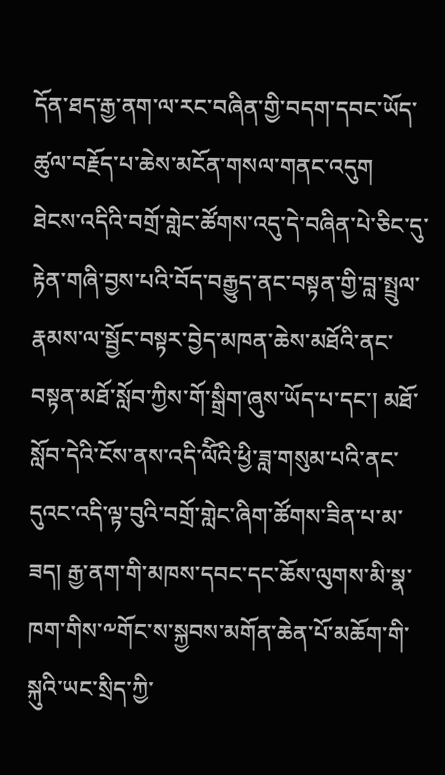དོན་ཐད་རྒྱ་ནག་ལ་རང་བཞིན་གྱི་བདག་དབང་ཡོད་ཚུལ་བརྗོད་པ་ཆེས་མངོན་གསལ་གནང་འདུག
ཐེངས་འདིའི་བགྲོ་གླེང་ཚོགས་འདུ་དེ་བཞིན་པེ་ཅིང་དུ་རྟེན་གཞི་བྱས་པའི་བོད་བརྒྱུད་ནང་བསྟན་གྱི་བླ་སྤྲུལ་རྣམས་ལ་སྦྱོང་བསྟར་བྱེད་མཁན་ཆེས་མཐོའི་ནང་བསྟན་མཐོ་སློབ་ཀྱིས་གོ་སྒྲིག་ཞུས་ཡོད་པ་དང་། མཐོ་སློབ་དེའི་ངོས་ནས་འདི་ལོིའི་ཕྱི་ཟླ་གསུམ་པའི་ནང་དུའང་འདི་ལྟ་བུའི་བགྲོ་གླེང་ཞིག་ཚོགས་ཟིན་པ་མ་ཟད། རྒྱ་ནག་གི་མཁས་དབང་དང་ཆོས་ལུགས་མི་སྣ་ཁག་གིས་༸གོང་ས་སྐྱབས་མགོན་ཆེན་པོ་མཆོག་གི་སྐུའི་ཡང་སྲིད་ཀྱི་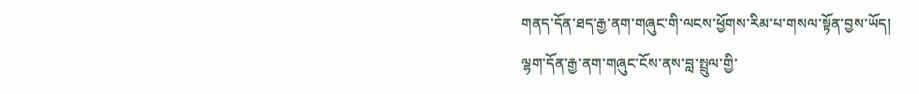གནད་དོན་ཐད་རྒྱ་ནག་གཞུང་གི་ལངས་ཕྱོགས་རིམ་པ་གསལ་སྟོན་བྱས་ཡོད།
ལྷག་དོན་རྒྱ་ནག་གཞུང་ངོས་ནས་བླ་སྤྲུལ་གྱི་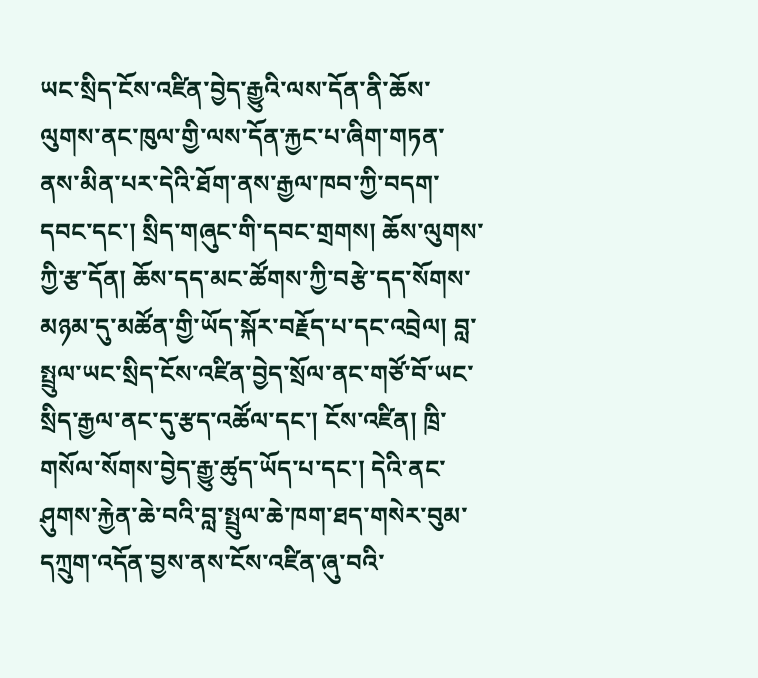ཡང་སྲིད་ངོས་འཛིན་བྱེད་རྒྱུའི་ལས་དོན་ནི་ཆོས་ལུགས་ནང་ཁུལ་གྱི་ལས་དོན་རྐྱང་པ་ཞིག་གཏན་ནས་མིན་པར་དེའི་ཐོག་ནས་རྒྱལ་ཁབ་ཀྱི་བདག་དབང་དང་། སྲིད་གཞུང་གི་དབང་གྲགས། ཆོས་ལུགས་ཀྱི་རྩ་དོན། ཆོས་དད་མང་ཚོགས་ཀྱི་བརྩེ་དད་སོགས་མཉམ་དུ་མཚོན་གྱི་ཡོད་སྐོར་བརྗོད་པ་དང་འབྲེལ། བླ་སྤྲུལ་ཡང་སྲིད་ངོས་འཛིན་བྱེད་སྲོལ་ནང་གཙོ་བོ་ཡང་སྲིད་རྒྱལ་ནང་དུ་རྩད་འཚོལ་དང་། ངོས་འཛིན། ཁྲི་གསོལ་སོགས་བྱེད་རྒྱུ་ཚུད་ཡོད་པ་དང་། དེའི་ནང་ཤུགས་རྐྱེན་ཆེ་བའི་བླ་སྤྲུལ་ཆེ་ཁག་ཐད་གསེར་བུམ་དཀྲུག་འདོན་བྱས་ནས་ངོས་འཛིན་ཞུ་བའི་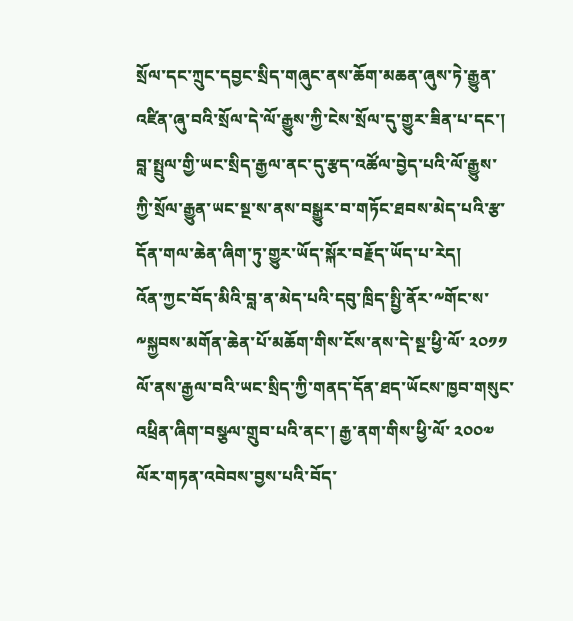སྲོལ་དང་ཀྲུང་དབྱང་སྲིད་གཞུང་ནས་ཆོག་མཆན་ཞུས་ཏེ་རྒྱུན་འཛིན་ཞུ་བའི་སྲོལ་དེ་ལོ་རྒྱུས་ཀྱི་ངེས་སྲོལ་དུ་གྱུར་ཟིན་པ་དང་། བླ་སྤྲུལ་གྱི་ཡང་སྲིད་རྒྱལ་ནང་དུ་རྩད་འཚོལ་བྱེད་པའི་ལོ་རྒྱུས་ཀྱི་སྲོལ་རྒྱུན་ཡང་སྔ་ས་ནས་བསྒྱུར་བ་གཏོང་ཐབས་མེད་པའི་རྩ་དོན་གལ་ཆེན་ཞིག་ཏུ་གྱུར་ཡོད་སྐོར་བརྗོད་ཡོད་པ་རེད།
འོན་ཀྱང་བོད་མིའི་བླ་ན་མེད་པའི་དབུ་ཁྲིད་སྤྱི་ནོར་༸གོང་ས་༸སྐྱབས་མགོན་ཆེན་པོ་མཆོག་གིས་ངོས་ནས་དེ་སྔ་ཕྱི་ལོ་ ༢༠༡༡ ལོ་ནས་རྒྱལ་བའི་ཡང་སྲིད་ཀྱི་གནད་དོན་ཐད་ཡོངས་ཁྱབ་གསུང་འཕྲིན་ཞིག་བསྩལ་གྲུབ་པའི་ནང་། རྒྱ་ནག་གིས་ཕྱི་ལོ་ ༢༠༠༧ ལོར་གཏན་འབེབས་བྱས་པའི་བོད་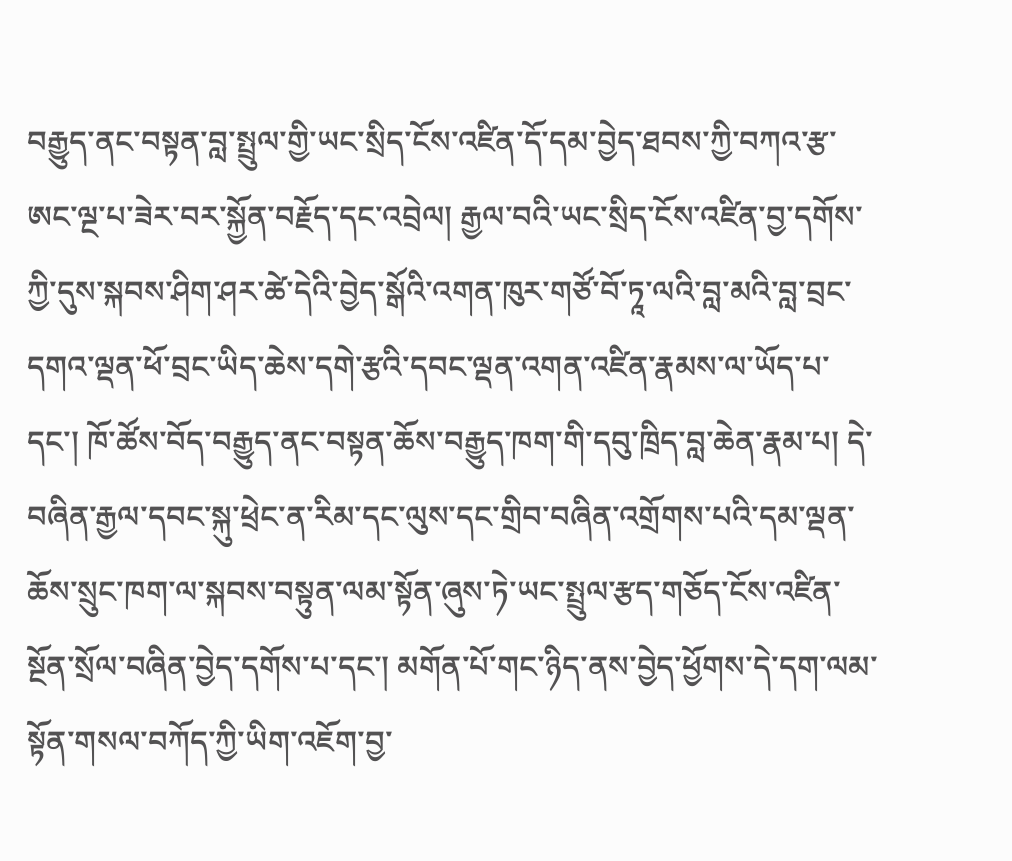བརྒྱུད་ནང་བསྟན་བླ་སྤྲུལ་གྱི་ཡང་སྲིད་ངོས་འཛིན་དོ་དམ་བྱེད་ཐབས་ཀྱི་བཀའ་རྩ་ཨང་ལྔ་པ་ཟེར་བར་སྐྱོན་བརྗོད་དང་འབྲེལ། རྒྱལ་བའི་ཡང་སྲིད་ངོས་འཛིན་བྱ་དགོས་ཀྱི་དུས་སྐབས་ཤིག་ཤར་ཚེ་དེའི་བྱེད་སྒོའི་འགན་ཁུར་གཙོ་བོ་ཏཱ་ལའི་བླ་མའི་བླ་བྲང་དགའ་ལྡན་ཕོ་བྲང་ཡིད་ཆེས་དགེ་རྩའི་དབང་ལྡན་འགན་འཛིན་རྣམས་ལ་ཡོད་པ་དང་། ཁོ་ཚོས་བོད་བརྒྱུད་ནང་བསྟན་ཆོས་བརྒྱུད་ཁག་གི་དབུ་ཁྲིད་བླ་ཆེན་རྣམ་པ། དེ་བཞིན་རྒྱལ་དབང་སྐུ་ཕྲེང་ན་རིམ་དང་ལུས་དང་གྲིབ་བཞིན་འགྲོགས་པའི་དམ་ལྡན་ཆོས་སྲུང་ཁག་ལ་སྐབས་བསྟུན་ལམ་སྟོན་ཞུས་ཏེ་ཡང་སྤྲུལ་རྩད་གཅོད་ངོས་འཛིན་སྔོན་སྲོལ་བཞིན་བྱེད་དགོས་པ་དང་། མགོན་པོ་གང་ཉིད་ནས་བྱེད་ཕྱོགས་དེ་དག་ལམ་སྟོན་གསལ་བཀོད་ཀྱི་ཡིག་འཇོག་བྱ་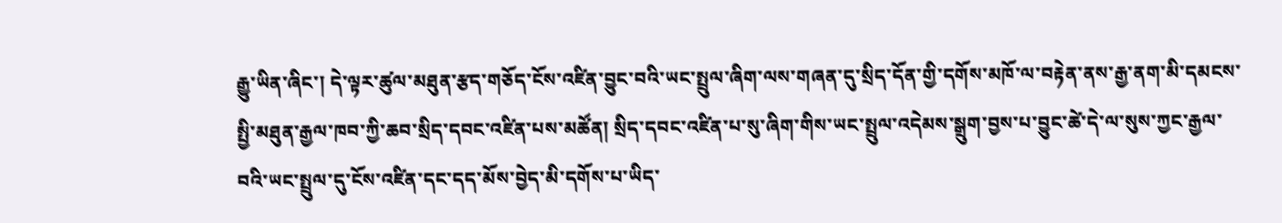རྒྱུ་ཡིན་ཞིང་། དེ་ལྟར་ཚུལ་མཐུན་རྩད་གཅོད་ངོས་འཛིན་བྱུང་བའི་ཡང་སྤྲུལ་ཞིག་ལས་གཞན་དུ་སྲིད་དོན་གྱི་དགོས་མཁོ་ལ་བརྟེན་ནས་རྒྱ་ནག་མི་དམངས་སྤྱི་མཐུན་རྒྱལ་ཁབ་ཀྱི་ཆབ་སྲིད་དབང་འཛིན་པས་མཚོན། སྲིད་དབང་འཛིན་པ་སུ་ཞིག་གིས་ཡང་སྤྲུལ་འདེམས་སྒྲུག་བྱས་པ་བྱུང་ཚེ་དེ་ལ་སུས་ཀྱང་རྒྱལ་བའི་ཡང་སྤྲུལ་དུ་ངོས་འཛིན་དང་དད་མོས་བྱེད་མི་དགོས་པ་ཡིད་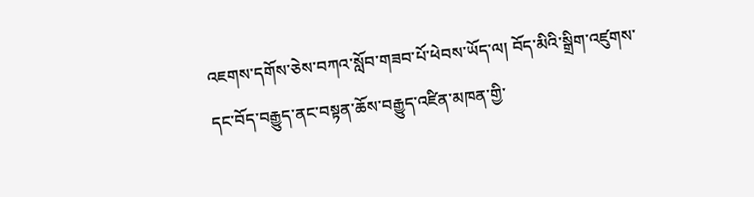འཇགས་དགོས་ཅེས་བཀའ་སློབ་གཟབ་པོ་ཕེབས་ཡོད་ལ། བོད་མིའི་སྒྲིག་འཛུགས་དང་བོད་བརྒྱུད་ནང་བསྟན་ཆོས་བརྒྱུད་འཛིན་མཁན་གྱི་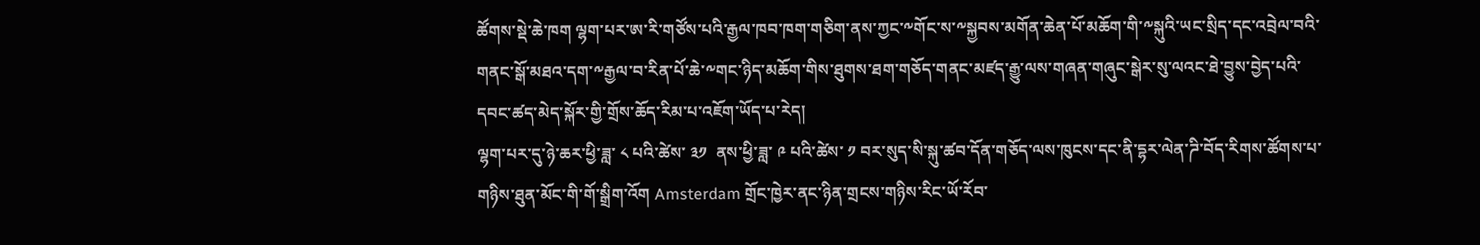ཚོགས་སྡེ་ཆེ་ཁག ལྷག་པར་ཨ་རི་གཙོས་པའི་རྒྱལ་ཁབ་ཁག་གཅིག་ནས་ཀྱང་༸གོང་ས་༸སྐྱབས་མགོན་ཆེན་པོ་མཆོག་གི་༸སྐུའི་ཡང་སྲིད་དང་འབྲེལ་བའི་གནང་སྒོ་མཐའ་དག་༸རྒྱལ་བ་རིན་པོ་ཆེ་༸གང་ཉིད་མཆོག་གིས་ཐུགས་ཐག་གཅོད་གནང་མཛད་རྒྱུ་ལས་གཞན་གཞུང་སྒེར་སུ་ལའང་ཐེ་བྱུས་བྱེད་པའི་དབང་ཚད་མེད་སྐོར་གྱི་གྲོས་ཆོད་རིམ་པ་འཇོག་ཡོད་པ་རེད།
ལྷག་པར་དུ་ཉེ་ཆར་ཕྱི་ཟླ་ ༨ པའི་ཚེས་ ༣༡  ནས་ཕྱི་ཟླ་ ༩ པའི་ཚེས་ ༡ བར་སུད་སི་སྐུ་ཚབ་དོན་གཅོད་ལས་ཁུངས་དང་ནི་དྷར་ལེན་ཌི་བོད་རིགས་ཚོགས་པ་གཉིས་ཐུན་མོང་གི་གོ་སྒྲིག་འོག Amsterdam གྲོང་ཁྱེར་ནང་ཉིན་གྲངས་གཉིས་རིང་ཡོ་རོབ་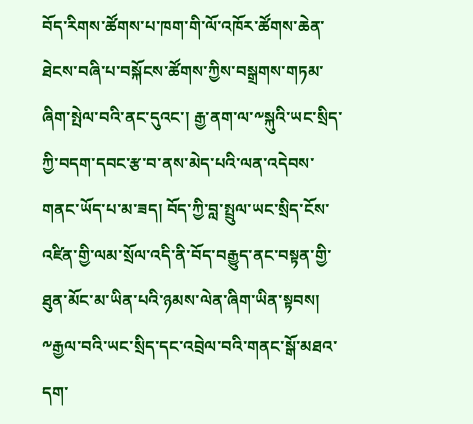བོད་རིགས་ཚོགས་པ་ཁག་གི་ལོ་འཁོར་ཚོགས་ཆེན་ཐེངས་བཞི་པ་བསྐོངས་ཚོགས་ཀྱིས་བསྒྲགས་གཏམ་ཞིག་སྤེལ་བའི་ནང་དུའང་། རྒྱ་ནག་ལ་༸སྐུའི་ཡང་སྲིད་ཀྱི་བདག་དབང་རྩ་བ་ནས་མེད་པའི་ལན་འདེབས་གནང་ཡོད་པ་མ་ཟད། བོད་ཀྱི་བླ་སྤྲུལ་ཡང་སྲིད་ངོས་འཛིན་གྱི་ལམ་སྲོལ་འདི་ནི་བོད་བརྒྱུད་ནང་བསྟན་གྱི་ཐུན་མོང་མ་ཡིན་པའི་ཉམས་ལེན་ཞིག་ཡིན་སྟབས། ༸རྒྱལ་བའི་ཡང་སྲིད་དང་འབྲེལ་བའི་གནང་སྒོ་མཐའ་དག་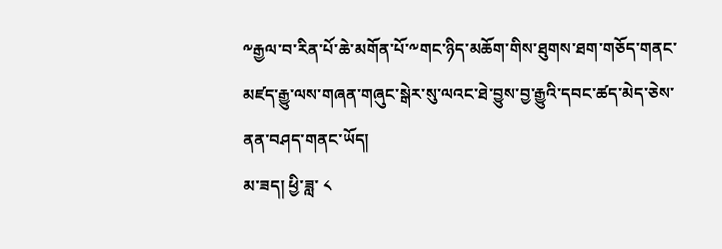༸རྒྱལ་བ་རིན་པོ་ཆེ་མགོན་པོ་༸གང་ཉིད་མཆོག་གིས་ཐུགས་ཐག་གཅོད་གནང་མཛད་རྒྱུ་ལས་གཞན་གཞུང་སྒེར་སུ་ལའང་ཐེ་བྱུས་བྱ་རྒྱུའི་དབང་ཚད་མེད་ཅེས་ནན་བཤད་གནང་ཡོད།
མ་ཟད། ཕྱི་ཟླ་ ༨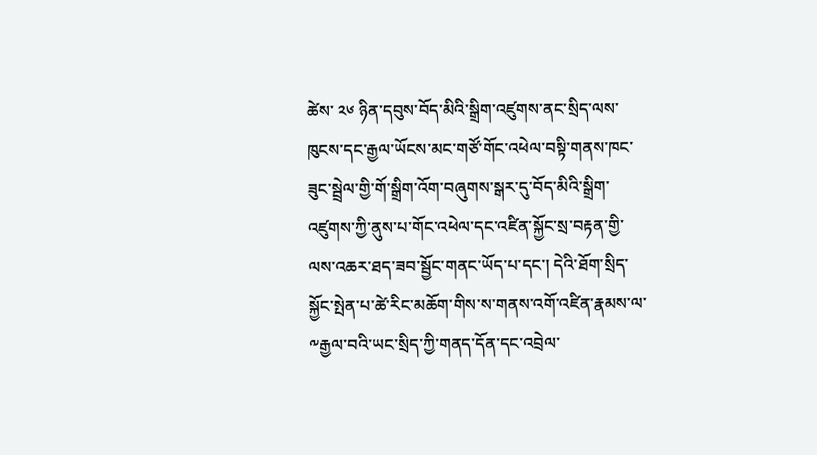ཚེས་ ༢༦ ཉིན་དབུས་བོད་མིའི་སྒྲིག་འཛུགས་ནང་སྲིད་ལས་ཁུངས་དང་རྒྱལ་ཡོངས་མང་གཙོ་གོང་འཕེལ་བསྟི་གནས་ཁང་ཟུང་སྦྲེལ་གྱི་གོ་སྒྲིག་འོག་བཞུགས་སྒར་དུ་བོད་མིའི་སྒྲིག་འཛུགས་ཀྱི་ནུས་པ་གོང་འཕེལ་དང་འཛིན་སྐྱོང་སྲ་བརྟན་གྱི་ལས་འཆར་ཐད་ཟབ་སྦྱོང་གནང་ཡོད་པ་དང་། དེའི་ཐོག་སྲིད་སྐྱོང་སྤེན་པ་ཚེ་རིང་མཆོག་གིས་ས་གནས་འགོ་འཛིན་རྣམས་ལ་༸རྒྱལ་བའི་ཡང་སྲིད་ཀྱི་གནད་དོན་དང་འབྲེལ་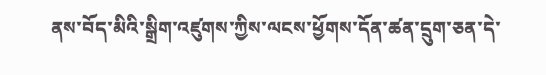ནས་བོད་མིའི་སྒྲིག་འཛུགས་ཀྱིས་ལངས་ཕྱོགས་དོན་ཚན་དྲུག་ཅན་དེ་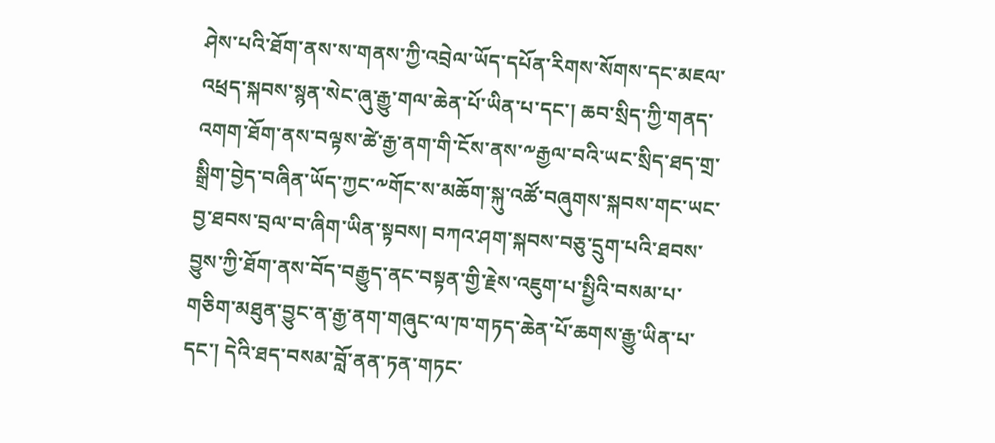ཤེས་པའི་ཐོག་ནས་ས་གནས་ཀྱི་འབྲེལ་ཡོད་དཔོན་རིགས་སོགས་དང་མཇལ་འཕྲད་སྐབས་སྙན་སེང་ཞུ་རྒྱུ་གལ་ཆེན་པོ་ཡིན་པ་དང་། ཆབ་སྲིད་ཀྱི་གནད་འགག་ཐོག་ནས་བལྟས་ཚེ་རྒྱ་ནག་གི་ངོས་ནས་༸རྒྱལ་བའི་ཡང་སྲིད་ཐད་གྲ་སྒྲིག་བྱེད་བཞིན་ཡོད་ཀྱང་༸གོང་ས་མཆོག་སྐུ་འཚོ་བཞུགས་སྐབས་གང་ཡང་བྱ་ཐབས་བྲལ་བ་ཞིག་ཡིན་སྟབས། བཀའ་ཤག་སྐབས་བཅུ་དྲུག་པའི་ཐབས་བྱུས་ཀྱི་ཐོག་ནས་བོད་བརྒྱུད་ནང་བསྟན་གྱི་རྗེས་འཇུག་པ་སྤྱིའི་བསམ་པ་གཅིག་མཐུན་བྱུང་ན་རྒྱ་ནག་གཞུང་ལ་ཁ་གཏད་ཆེན་པོ་ཆགས་རྒྱུ་ཡིན་པ་དང་། དེའི་ཐད་བསམ་བློ་ནན་ཏན་གཏང་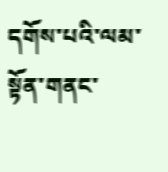དགོས་པའི་ལམ་སྟོན་གནང་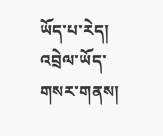ཡོད་པ་རེད།
འབྲེལ་ཡོད་གསར་གནས།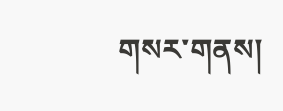གསར་གནས།